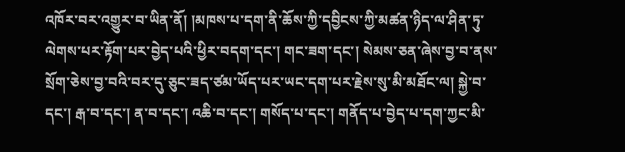འཁོར་བར་འགྱུར་བ་ཡིན་ནོ། །མཁས་པ་དག་ནི་ཆོས་ཀྱི་དབྱིངས་ཀྱི་མཚན་ཉིད་ལ་ཤིན་ཏུ་ལེགས་པར་རྟོག་པར་བྱེད་པའི་ཕྱིར་བདག་དང་། གང་ཟག་དང་། སེམས་ཅན་ཞེས་བྱ་བ་ནས་སྲོག་ཅེས་བྱ་བའི་བར་དུ་ཅུང་ཟད་ཙམ་ཡོད་པར་ཡང་དག་པར་རྗེས་སུ་མི་མཐོང་ལ། སྐྱེ་བ་དང་། རྒ་བ་དང་། ན་བ་དང་། འཆི་བ་དང་། གསོད་པ་དང་། གནོད་པ་བྱེད་པ་དག་ཀྱང་མི་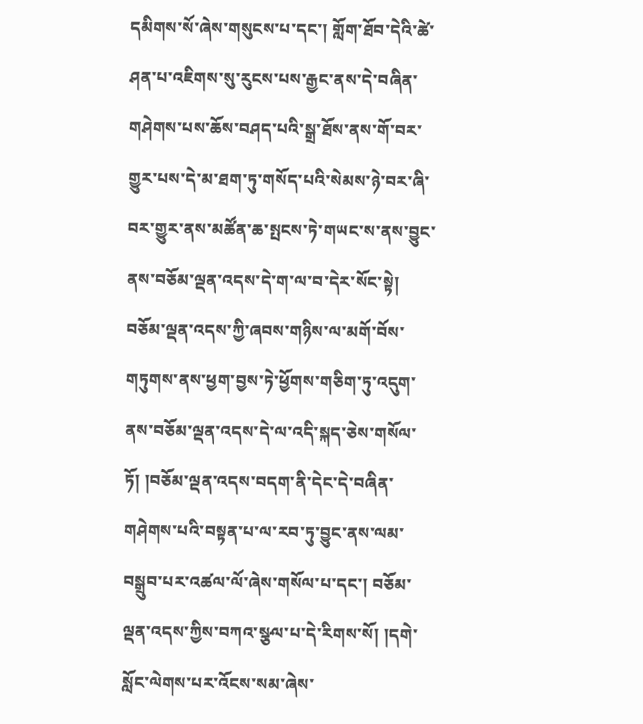དམིགས་སོ་ཞེས་གསུངས་པ་དང་། གློག་ཐོབ་དེའི་ཚེ་ཤན་པ་འཇིགས་སུ་རུངས་པས་རྒྱང་ནས་དེ་བཞིན་གཤེགས་པས་ཆོས་བཤད་པའི་སྒྲ་ཐོས་ནས་གོ་བར་གྱུར་པས་དེ་མ་ཐག་ཏུ་གསོད་པའི་སེམས་ཉེ་བར་ཞི་བར་གྱུར་ནས་མཚོན་ཆ་སྤངས་ཏེ་གཡང་ས་ནས་བྱུང་ནས་བཅོམ་ལྡན་འདས་དེ་ག་ལ་བ་དེར་སོང་སྟེ། བཅོམ་ལྡན་འདས་ཀྱི་ཞབས་གཉིས་ལ་མགོ་བོས་གཏུགས་ནས་ཕྱག་བྱས་ཏེ་ཕྱོགས་གཅིག་ཏུ་འདུག་ནས་བཅོམ་ལྡན་འདས་དེ་ལ་འདི་སྐད་ཅེས་གསོལ་ཏོ། །བཅོམ་ལྡན་འདས་བདག་ནི་དེང་དེ་བཞིན་གཤེགས་པའི་བསྟན་པ་ལ་རབ་ཏུ་བྱུང་ནས་ལམ་བསྒྲུབ་པར་འཚལ་ལོ་ཞེས་གསོལ་པ་དང་། བཅོམ་ལྡན་འདས་ཀྱིས་བཀའ་སྩལ་པ་དེ་རིགས་སོ། །དགེ་སློང་ལེགས་པར་འོངས་སམ་ཞེས་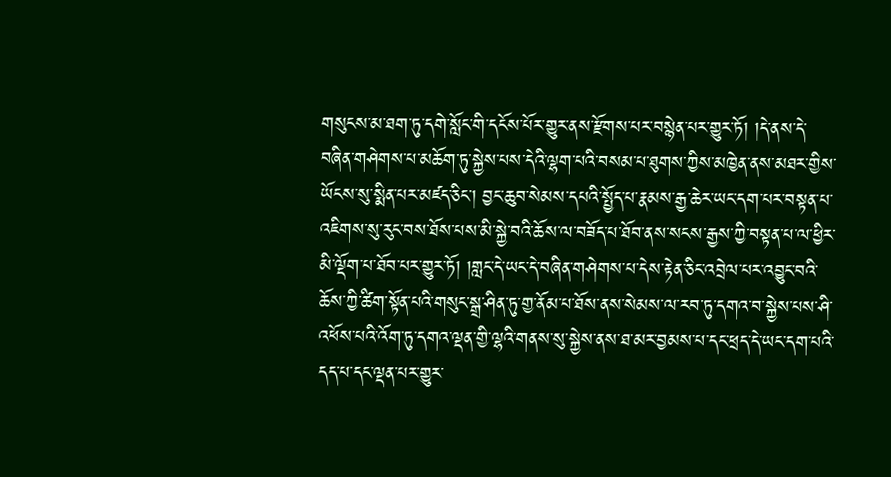གསུངས་མ་ཐག་ཏུ་དགེ་སློང་གི་དངོས་པོར་གྱུར་ནས་རྫོགས་པར་བསྙེན་པར་གྱུར་ཏོ། །དེ་ནས་དེ་བཞིན་གཤེགས་པ་མཆོག་ཏུ་སྐྱེས་པས་དེའི་ལྷག་པའི་བསམ་པ་ཐུགས་ཀྱིས་མཁྱེན་ནས་མཐར་གྱིས་ཡོངས་སུ་སྨིན་པར་མཛད་ཅིང་། བྱང་ཆུབ་སེམས་དཔའི་སྤྱོད་པ་རྣམས་རྒྱ་ཆེར་ཡང་དག་པར་བསྟན་པ་འཇིགས་སུ་རུང་བས་ཐོས་པས་མི་སྐྱེ་བའི་ཆོས་ལ་བཟོད་པ་ཐོབ་ནས་སངས་རྒྱས་ཀྱི་བསྟན་པ་ལ་ཕྱིར་མི་ལྡོག་པ་ཐོབ་པར་གྱུར་ཏོ། །གླང་དེ་ཡང་དེ་བཞིན་གཤེགས་པ་དེས་རྟེན་ཅིང་འབྲེལ་པར་འབྱུང་བའི་ཆོས་ཀྱི་ཚིག་སྟོན་པའི་གསུང་སྒྲ་ཤིན་ཏུ་གྱ་ནོམ་པ་ཐོས་ནས་སེམས་ལ་རབ་ཏུ་དགའ་བ་སྐྱེས་པས་ཤི་འཕོས་པའི་འོག་ཏུ་དགའ་ལྡན་གྱི་ལྷའི་གནས་སུ་སྐྱེས་ནས་ཐ་མར་བྱམས་པ་དང་ཕྲད་དེ་ཡང་དག་པའི་དད་པ་དང་ལྡན་པར་གྱུར་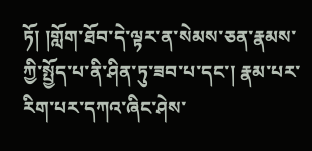ཏོ། །གློག་ཐོབ་དེ་ལྟར་ན་སེམས་ཅན་རྣམས་ཀྱི་སྤྱོད་པ་ནི་ཤིན་ཏུ་ཟབ་པ་དང་། རྣམ་པར་རིག་པར་དཀའ་ཞིང་ཤེས་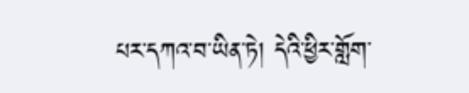པར་དཀའ་བ་ཡིན་ཏེ། དེའི་ཕྱིར་གློག་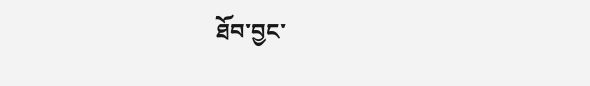ཐོབ་བྱང་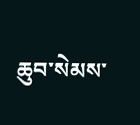ཆུབ་སེམས་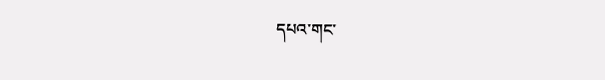དཔའ་གང་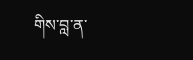གིས་བླ་ན་